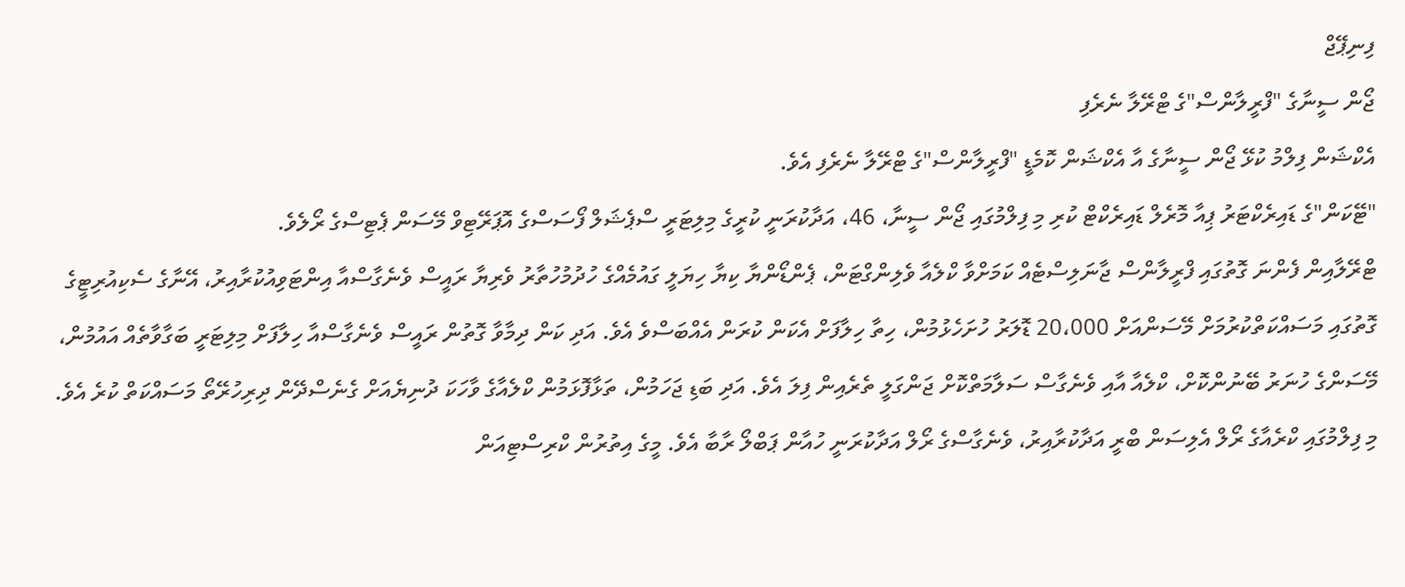ފިނިޕޭޖް
ޖޯން ސީނާގެ "ފްރީލާންސް"ގެ ޓްރޭލާ ނެރެފި
އެކްޝަން ފިލްމު ކުޅޭ ޖޯން ސީނާގެ އާ އެކްޝަން ކޮމެޑީ "ފްރީލާންސް"ގެ ޓްރޭލާ ނެރެފި އެވެ.
"ޓޭކަން"ގެ ޑައިރެކްޓަރު ޕިއާ މޮރެލް ޑައިރެކްޓް ކުރި މި ފިލްމުގައި ޖޯން ސީނާ، 46، އަދާކުރަނީ ކުރީގެ މިލިޓަރީ ސްޕެޝަލް ފޯސަސްގެ އޮޕަރޭޓިވް މޭސަން ޕެޓިސްގެ ރޯލެވެ.
ޓްރޭލާއިން ފެންނަ ގޮތުގައި ފްރީލާންސް ޖާނަލިސްޓެއް ކަމަށްވާ ކްލެއާ ވެލިންގްޓަން، ޕެންޑޯންޔާ ކިޔާ ހިޔަލީ ގައުމެއްގެ ހުދުމުހުތާރު ވެރިޔާ ރައީސް ވެނެގާސްއާ އިންޓަވިއުކުރާއިރު، އޭނާގެ ސެކިއުރިޓީގެ ގޮތުގައި މަސައްކަތްކުރުމަށް މޭސަންއަށް 20،000 ޑޮލަރު ހުށަހެޅުމުން، ހިތާ ހިލާފަށް އެކަން ކުރަން އެއްބަސްވެ އެވެ. އަދި ކަން ދިމާވާ ގޮތުން ރައީސް ވެނެގާސްއާ ހިލާފަށް މިލިޓަރީ ބަގާވާތެއް އައުމުން، މޭސަންގެ ހުނަރު ބޭނުންކޮށް، ކްލެއާ އާއި ވެނެގާސް ސަލާމަތްކޮށް ޖަންގަލީ ތެރެއިން ފިލަ އެވެ. އަދި ބަޑި ޖަހަމުން، ތަޅާފޮޅަމުން ކްލެއާގެ ވާހަކަ ދުނިޔެއަށް ގެނެސްދޭން ދިރިހުރޭތޯ މަސައްކަތް ކުރެ އެވެ.
މި ފިލްމުގައި ކްރެއާގެ ރޯލް އެލިސަން ބްރީ އަދާކުރާއިރު، ވެނެގާސްގެ ރޯލް އަދާކުރަނީ ހުއާން ޕަބްލޯ ރާބާ އެވެ. މީގެ އިތުރުން ކްރިސްޓިއަން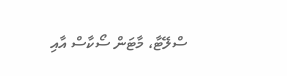ސްލޭޓާ، މާޓަން ސޯކާސް އާއި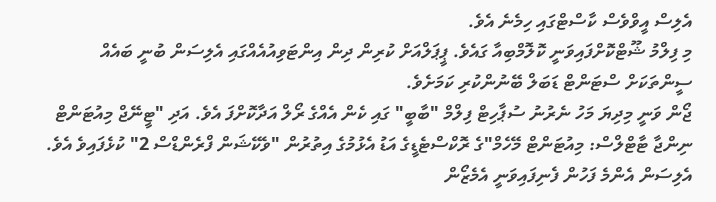އެލިސް އީވްވެސް ކާސްޓްގައި ހިމެނެ އެވެ.
މި ފިލްމު ޝޫޓްކޮށްފައިވަނީ ކޮލޮމްބިއާ ގައެވެ. ޕީޕަލްއަށް ކުރިން ދިން އިންޓަވިއުއެއްގައި އެލިސަން ބުނީ ބައެއް ސީންތަކަށް ސްޓަންޓް ޑަބަލް ބޭނުންކުރި ކަމަށެވެ.
ޖޯން ވަނީ މިދިޔަ މަހު ނެރުނު ސުޕާހިޓް ފިލްމް "ބާބީ" ގައި ކެން އެއްގެ ރޯލް އަދާކޮށްފަ އެވެ. އަދި "ޓީނޭޖް މިއުޓަންޓް ނިންޖާ ޓާޓްލްސް: މިއުޓަންޓް މޭހެމް"ގެ ރޮކްސްޓެޑީގެ އަޑު އެޅުމުގެ އިތުރުން "ވެކޭޝަން ފްރެންޑްސް 2" ކުޅެފައިވެ އެވެ.
އެލިސަން އެންމެ ފަހުން ފެނިފައިވަނީ އެމެޒޯން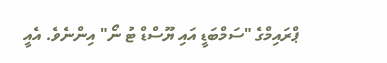ޕްރައިމްގެ "ސަމްބަޑީ އައި ޔޫސްޑް ޓު ނޯ" އިންނެވެ. އެއީ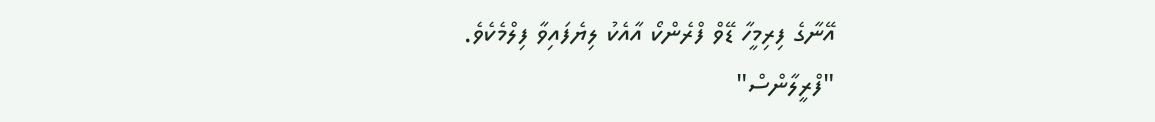އޭނާގެ ފިރިމީހާ ޑޭވް ފްރެންކޯ އާއެކު ލިޔެފައިވާ ފިލްމެކެވެ.
"ފްރީލާންސް"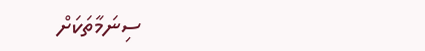ސިނަމާތަކަށް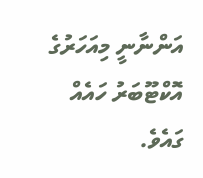އަންނާނީ މިއަހަރުގެ އޮކްޓޫބަރު ހައެއް ގައެވެ.